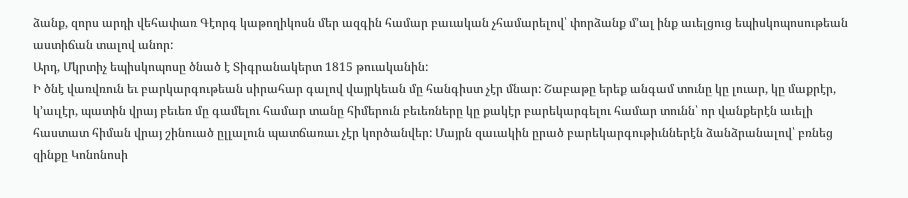ձանք, զորս արդի վեհափառ Գէորգ կաթողիկոսն մեր ազգին համար բաւական չհամարելով՝ փորձանք մ՚ալ ինք աւելցուց եպիսկոպոսութեան աստիճան տալով անոր:
Արդ, Մկրտիչ եպիսկոպոսը ծնած է Տիգրանակերտ 1815 թուականին:
Ի ծնէ վառվռուն եւ բարկարգութեան սիրահար գալով վայրկեան մը հանգիստ չէր մնար: Շաբաթը երեք անգամ տունը կը լուար, կը մաքրէր, կ՚աւլէր, պատին վրայ բեւեռ մը գամելու համար տանը հիմերուն բեւեռները կը քակէր բարեկարգելու համար տունն՝ որ վանքերէն աւելի հաստատ հիման վրայ շինուած ըլլալուն պատճառաւ չէր կործանվեր: Մայրն զաւակին ըրած բարեկարգութիւններէն ձանձրանալով՝ բռնեց զինքը Կոնոնոսի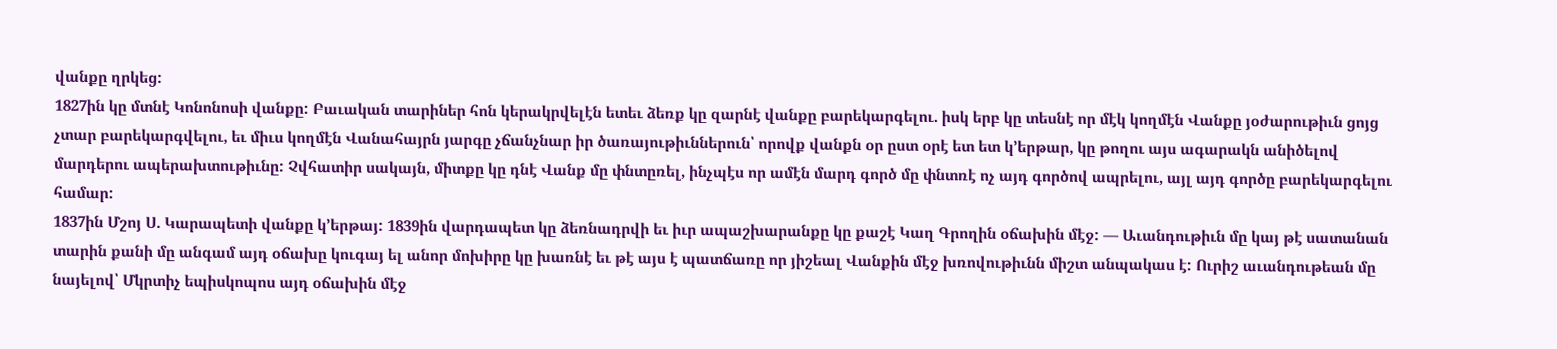վանքը ղրկեց:
1827ին կը մտնէ Կոնոնոսի վանքը: Բաւական տարիներ հոն կերակրվելէն ետեւ ձեռք կը զարնէ վանքը բարեկարգելու. իսկ երբ կը տեսնէ որ մէկ կողմէն Վանքը յօժարութիւն ցոյց չտար բարեկարգվելու, եւ միւս կողմէն Վանահայրն յարգը չճանչնար իր ծառայութիւններուն՝ որովք վանքն օր ըստ օրէ ետ ետ կ՚երթար, կը թողու այս ագարակն անիծելով մարդերու ապերախտութիւնը: Չվհատիր սակայն, միտքը կը դնէ Վանք մը փնտըռել, ինչպէս որ ամէն մարդ գործ մը փնտռէ ոչ այդ գործով ապրելու, այլ այդ գործը բարեկարգելու համար:
1837ին Մշոյ Ս. Կարապետի վանքը կ՚երթայ: 1839ին վարդապետ կը ձեռնադրվի եւ իւր ապաշխարանքը կը քաշէ Կաղ Գրողին օճախին մէջ: — Աւանդութիւն մը կայ թէ սատանան տարին քանի մը անգամ այդ օճախը կուգայ ել անոր մոխիրը կը խառնէ եւ թէ այս է պատճառը որ յիշեալ Վանքին մէջ խռովութիւնն միշտ անպակաս է: Ուրիշ աւանդութեան մը նայելով՝ Մկրտիչ եպիսկոպոս այդ օճախին մէջ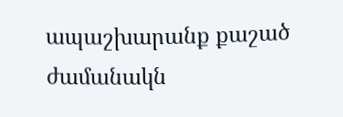ապաշխարանք քաշած ժամանակն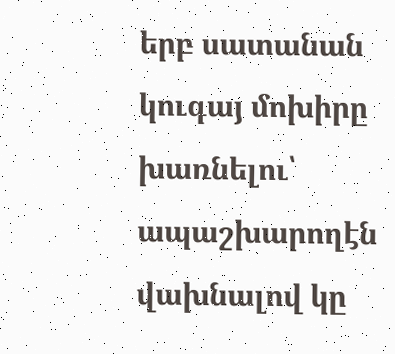երբ սատանան կուգայ մոխիրը խառնելու՝ ապաշխարողէն վախնալով կը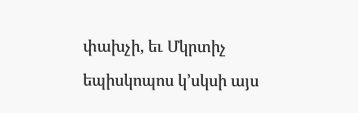փախչի, եւ Մկրտիչ եպիսկոպոս կ՚սկսի այս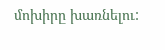մոխիրը խառնելու: